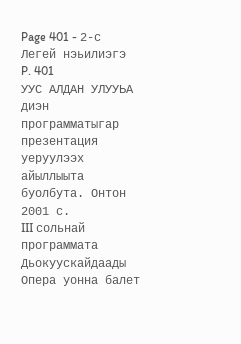Page 401 - 2-с Легей нэьилиэгэ
P. 401
УУС АЛДАН УЛУУЬА
диэн программатыгар презентация уеруулээх айыллыыта буолбута. Онтон 2001 с.
III сольнай программата Дьокуускайдаады Опера уонна балет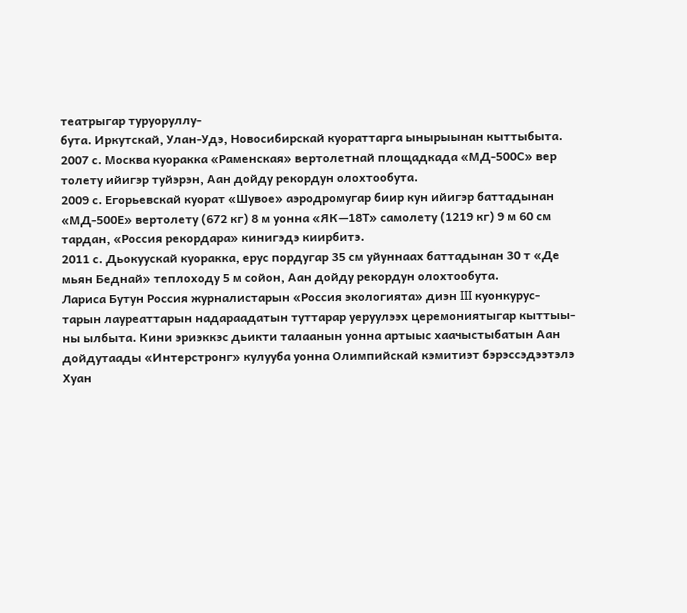театрыгар туруоруллу-
бута. Иркутскай, Улан-Удэ, Новосибирскай куораттарга ынырыынан кыттыбыта.
2007 с. Москва куоракка «Раменская» вертолетнай площадкада «МД-500С» вер
толету ийигэр туйэрэн, Аан дойду рекордун олохтообута.
2009 с. Егорьевскай куорат «Шувое» аэродромугар биир кун ийигэр баттадынан
«МД-500Е» вертолету (672 кг) 8 м уонна «ЯК—18Т» самолету (1219 кг) 9 м 60 см
тардан, «Россия рекордара» кинигэдэ киирбитэ.
2011 с. Дьокуускай куоракка, ерус пордугар 35 см уйуннаах баттадынан 30 т «Де
мьян Беднай» теплоходу 5 м сойон, Аан дойду рекордун олохтообута.
Лариса Бутун Россия журналистарын «Россия экологията» диэн III куонкурус-
тарын лауреаттарын надараадатын туттарар уеруулээх церемониятыгар кыттыы-
ны ылбыта. Кини эриэккэс дьикти талаанын уонна артыыс хаачыстыбатын Аан
дойдутаады «Интерстронг» кулууба уонна Олимпийскай кэмитиэт бэрэссэдээтэлэ
Хуан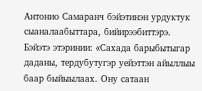Антонио Самаранч бэйэтинэн урдуктук сыаналаабыттара, бийирээбиттэрэ.
Бэйэтэ этэринии: «Сахада барыбытыгар даданы, тердубутугэр уейэттэн айыллыы
баар быйыылаах. Ону сатаан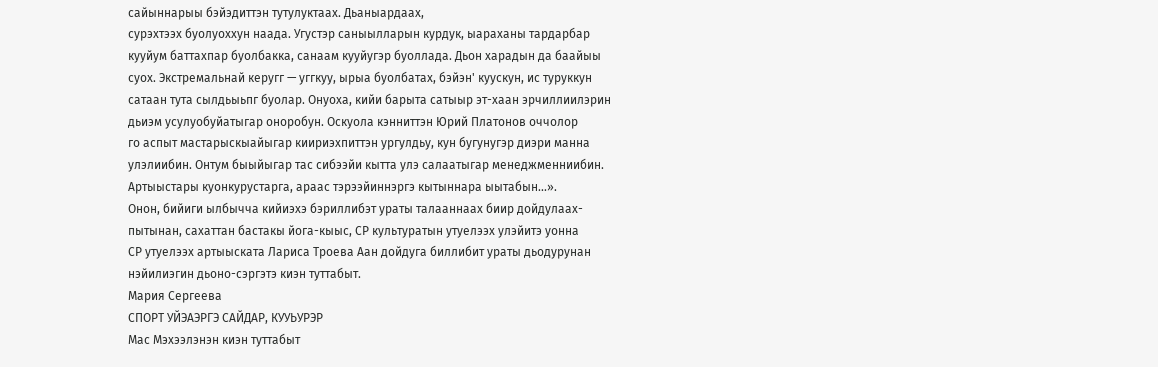сайыннарыы бэйэдиттэн тутулуктаах. Дьаныардаах,
сурэхтээх буолуоххун наада. Угустэр саныылларын курдук, ыараханы тардарбар
кууйум баттахпар буолбакка, санаам кууйугэр буоллада. Дьон харадын да баайыы
суох. Экстремальнай керугг — уггкуу, ырыа буолбатах, бэйэн' куускун, ис туруккун
сатаан тута сылдьыьпг буолар. Онуоха, кийи барыта сатыыр эт-хаан эрчиллиилэрин
дьиэм усулуобуйатыгар оноробун. Оскуола кэнниттэн Юрий Платонов оччолор
го аспыт мастарыскыайыгар киириэхпиттэн ургулдьу, кун бугунугэр диэри манна
улэлиибин. Онтум быыйыгар тас сибээйи кытта улэ салаатыгар менеджменниибин.
Артыыстары куонкурустарга, араас тэрээйиннэргэ кытыннара ыытабын...».
Онон, бийиги ылбычча кийиэхэ бэриллибэт ураты талааннаах биир дойдулаах-
пытынан, сахаттан бастакы йога-кыыс, СР культуратын утуелээх улэйитэ уонна
СР утуелээх артыыската Лариса Троева Аан дойдуга биллибит ураты дьодурунан
нэйилиэгин дьоно-сэргэтэ киэн туттабыт.
Мария Сергеева
СПОРТ УЙЭАЭРГЭ САЙДАР, КУУЬУРЭР
Мас Мэхээлэнэн киэн туттабыт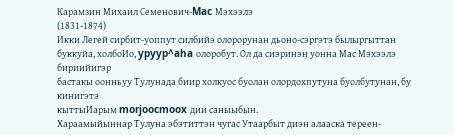Карамзин Михаил Семенович-Mac Мэхээлэ
(1831-1874)
Икки Легей сирбит-уоппут силбийэ олорорунан дьоно-сэргэтэ былыргыттан
буккуйа, холбоИо, ypyyp^aha олоробут. Ол да сиэринэн уонна Мас Мэхээлэ бириийигэр
бастакы оонньуу Тулунада биир холкуос буолан олордохпутуна буолбутунан, бу кинигэтэ
кыттыИарым morjoocmoox дии саныыбын.
Хараамыйыннар Тулуна эбэтиттэн чугас Утаарбыт диэн алааска тереен-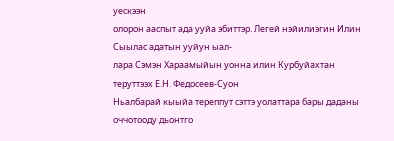уескээн
олорон ааспыт ада ууйа эбиттэр. Легей нэйилиэгин Илин Сыылас адатын ууйун ыал-
лара Сэмэн Хараамыйын уонна илин Курбуйахтан теруттээх Е.Н. Федосеев-Суон
Ньалбарай кыыйа тереппут сэттэ уолаттара бары даданы оччотооду дьонтго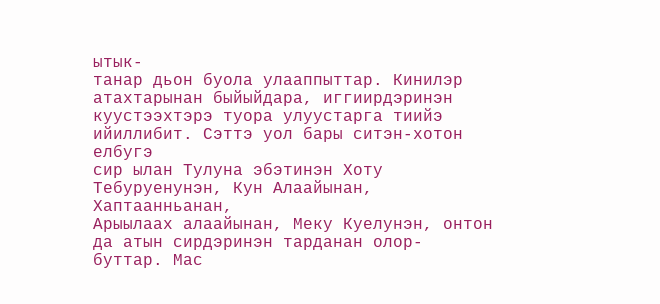ытык-
танар дьон буола улааппыттар. Кинилэр атахтарынан быйыйдара, иггиирдэринэн
куустээхтэрэ туора улуустарга тиийэ ийиллибит. Сэттэ уол бары ситэн-хотон елбугэ
сир ылан Тулуна эбэтинэн Хоту Тебуруенунэн, Кун Алаайынан, Хаптаанньанан,
Арыылаах алаайынан, Меку Куелунэн, онтон да атын сирдэринэн тарданан олор-
буттар. Мас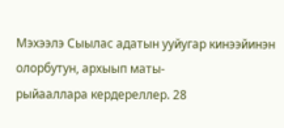Мэхээлэ Сыылас адатын ууйугар кинээйинэн олорбутун, архыып маты-
рыйааллара кердереллер. 28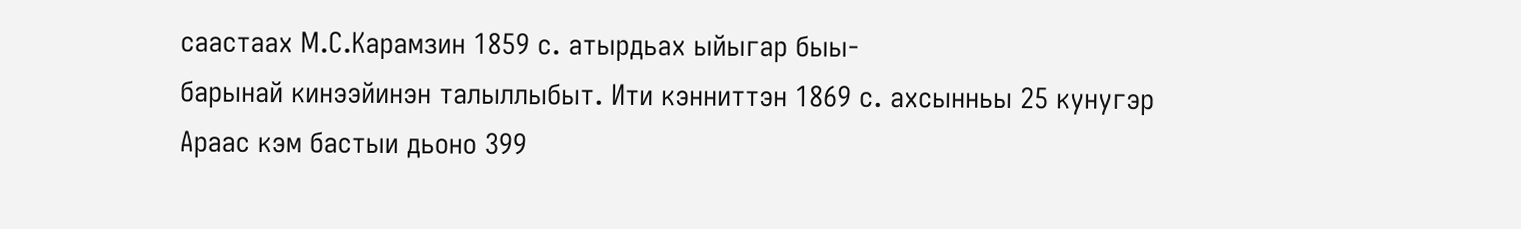саастаах М.С.Карамзин 1859 с. атырдьах ыйыгар быы-
барынай кинээйинэн талыллыбыт. Ити кэнниттэн 1869 с. ахсынньы 25 кунугэр
Араас кэм бастыи дьоно 399